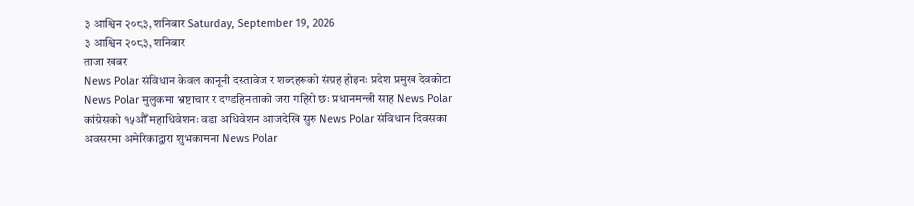३ आश्विन २०८३, शनिबार Saturday, September 19, 2026
३ आश्विन २०८३, शनिबार
ताजा खबर
News Polar संविधान केवल कानूनी दस्तावेज र शब्दहरूको संग्रह होइनः प्रदेश प्रमुख देवकोटा News Polar मुलुकमा भ्रष्टाचार र दण्डहिनताको जरा गहिरो छः प्रधानमन्त्री साह News Polar कांग्रेसको १५औँ महाधिवेशनः वडा अधिवेशन आजदेखि सुरु News Polar संविधान दिवसका अवसरमा अमेरिकाद्वारा शुभकामना News Polar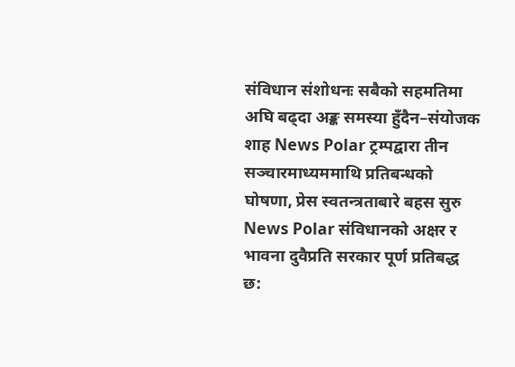संविधान संशोधनः सबैको सहमतिमा अघि बढ्दा अङ्क समस्या हुँदैन–संयोजक शाह News Polar ट्रम्पद्वारा तीन सञ्चारमाध्यममाथि प्रतिबन्धको घोषणा, प्रेस स्वतन्त्रताबारे बहस सुरु News Polar संविधानको अक्षर र भावना दुवैप्रति सरकार पूर्ण प्रतिबद्ध छ: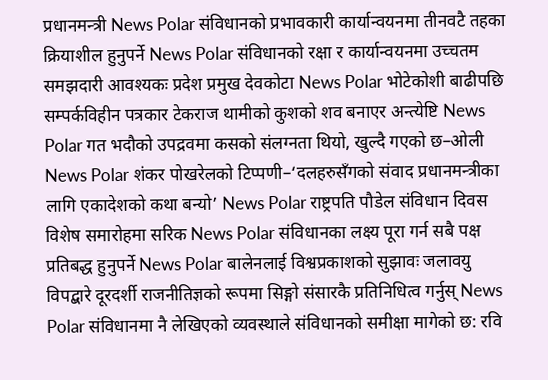प्रधानमन्त्री News Polar संविधानको प्रभावकारी कार्यान्वयनमा तीनवटै तहका क्रियाशील हुनुपर्ने News Polar संविधानको रक्षा र कार्यान्वयनमा उच्चतम समझदारी आवश्यकः प्रदेश प्रमुख देवकोटा News Polar भोटेकोशी बाढीपछि सम्पर्कविहीन पत्रकार टेकराज थामीको कुशको शव बनाएर अन्त्येष्टि News Polar गत भदौको उपद्रवमा कसको संलग्नता थियो, खुल्दै गएको छ–ओली News Polar शंकर पोखरेलको टिप्पणी–‘दलहरुसँगको संवाद प्रधानमन्त्रीका लागि एकादेशको कथा बन्यो’ News Polar राष्ट्रपति पौडेल संविधान दिवस विशेष समारोहमा सरिक News Polar संविधानका लक्ष्य पूरा गर्न सबै पक्ष प्रतिबद्ध हुनुपर्ने News Polar बालेनलाई विश्वप्रकाशको सुझावः जलावयु विपद्बारे दूरदर्शी राजनीतिज्ञको रूपमा सिङ्गो संसारकै प्रतिनिधित्व गर्नुस् News Polar संविधानमा नै लेखिएको व्यवस्थाले संविधानको समीक्षा मागेको छ: रवि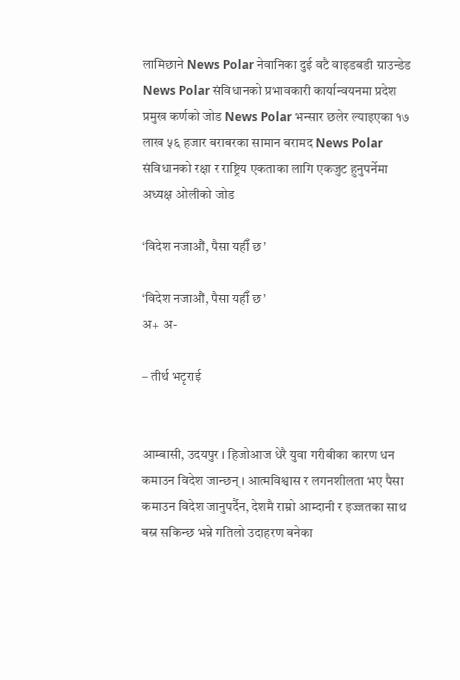लामिछाने News Polar नेवानिका दुई वटै वाइडबडी ग्राउन्डेड News Polar संविधानको प्रभावकारी कार्यान्वयनमा प्रदेश प्रमुख कर्णको जोड News Polar भन्सार छलेर ल्याइएका १७ लाख ५६ हजार बराबरका सामान बरामद News Polar संविधानको रक्षा र राष्ट्रिय एकताका लागि एकजुट हुनुपर्नेमा अध्यक्ष ओलीको जोड

‘विदेश नजाऔं, पैसा यहीँ छ’

‘विदेश नजाऔं, पैसा यहीँ छ’
अ+ अ-

– तीर्थ भटृराई


आम्बासी, उदयपुर । हिजोआज धेरै युवा गरीबीका कारण धन कमाउन विदेश जान्छन् । आत्मविश्वास र लगनशीलता भए पैसा कमाउन विदेश जानुपर्दैन, देशमै राम्रो आम्दानी र इज्जतका साथ बस्न सकिन्छ भन्ने गतिलो उदाहरण बनेका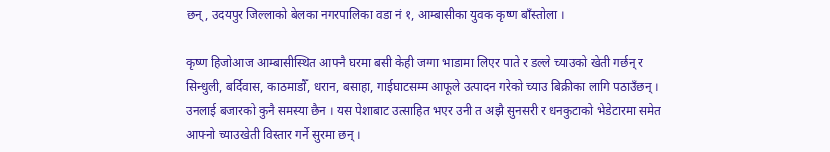छन्, उदयपुर जिल्लाको बेलका नगरपालिका वडा नं १, आम्बासीका युवक कृष्ण बाँस्तोला ।

कृष्ण हिजोआज आम्बासीस्थित आफ्नै घरमा बसी केही जग्गा भाडामा लिएर पाते र डल्ले च्याउको खेती गर्छन् र सिन्धुली, बर्दिवास, काठमाडौँ, धरान, बसाहा, गाईघाटसम्म आफूले उत्पादन गरेको च्याउ बिक्रीका लागि पठाउँछन् । उनलाई बजारको कुनै समस्या छैन । यस पेशाबाट उत्साहित भएर उनी त अझै सुनसरी र धनकुटाको भेडेटारमा समेत आफ्नो च्याउखेती विस्तार गर्ने सुरमा छन् ।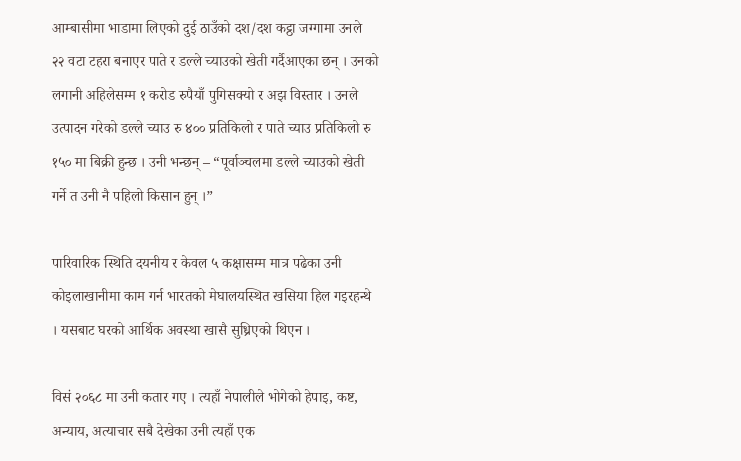आम्बासीमा भाडामा लिएको दुई ठाउँको दश/दश कट्ठा जग्गामा उनले २२ वटा टहरा बनाएर पाते र डल्ले च्याउको खेती गर्दैआएका छन् । उनको लगानी अहिलेसम्म १ करोड रुपैयाँ पुगिसक्यो र अझ विस्तार । उनले उत्पादन गरेको डल्ले च्याउ रु ४०० प्रतिकिलो र पाते च्याउ प्रतिकिलो रु १५० मा बिक्री हुन्छ । उनी भन्छन् – “पूर्वाञ्चलमा डल्ले च्याउको खेती गर्ने त उनी नै पहिलो किसान हुन् ।”

पारिवारिक स्थिति दयनीय र केवल ५ कक्षासम्म मात्र पढेका उनी कोइलाखानीमा काम गर्न भारतको मेघालयस्थित खसिया हिल गइरहन्थे । यसबाट घरको आर्थिक अवस्था खासै सुध्रिएको थिएन ।

विसं २०६८ मा उनी कतार गए । त्यहाँ नेपालीले भोगेको हेपाइ, कष्ट, अन्याय, अत्याचार सबै देखेका उनी त्यहाँ एक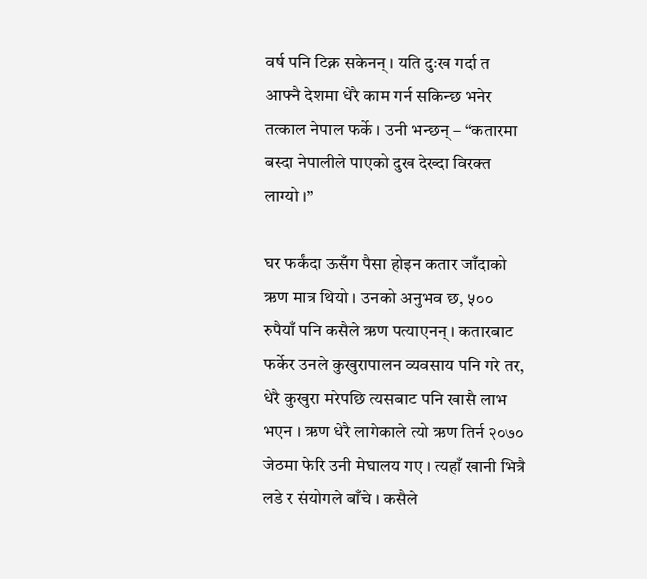वर्ष पनि टिक्न सकेनन् । यति दुःख गर्दा त आफ्नै देशमा धेरै काम गर्न सकिन्छ भनेर तत्काल नेपाल फर्के । उनी भन्छन् – “कतारमा बस्दा नेपालीले पाएको दुख देख्दा विरक्त लाग्यो ।”

घर फर्कंदा ऊसँग पैसा होइन कतार जाँदाको ऋण मात्र थियो । उनको अनुभव छ, ५०० रुपैयाँ पनि कसैले ऋण पत्याएनन् । कतारबाट फर्केर उनले कुखुरापालन व्यवसाय पनि गरे तर, धेरै कुखुरा मरेपछि त्यसबाट पनि खासै लाभ भएन । ऋण धेरै लागेकाले त्यो ऋण तिर्न २०७० जेठमा फेरि उनी मेघालय गए । त्यहाँ खानी भित्रै लडे र संयोगले बाँचे । कसैले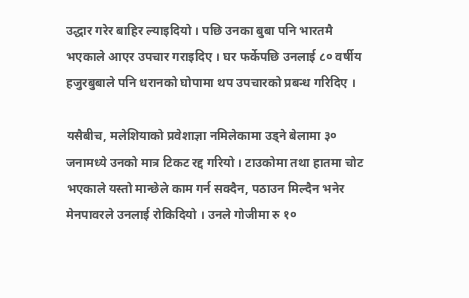उद्धार गरेर बाहिर ल्याइदियो । पछि उनका बुबा पनि भारतमै भएकाले आएर उपचार गराइदिए । घर फर्केपछि उनलाई ८० वर्षीय हजुरबुबाले पनि धरानको घोपामा थप उपचारको प्रबन्ध गरिदिए ।

यसैबीच, मलेशियाको प्रवेशाज्ञा नमिलेकामा उड्ने बेलामा ३० जनामध्ये उनको मात्र टिकट रद्द गरियो । टाउकोमा तथा हातमा चोट भएकाले यस्तो मान्छेले काम गर्न सक्दैन, पठाउन मिल्दैन भनेर मेनपावरले उनलाई रोकिदियो । उनले गोजीमा रु १०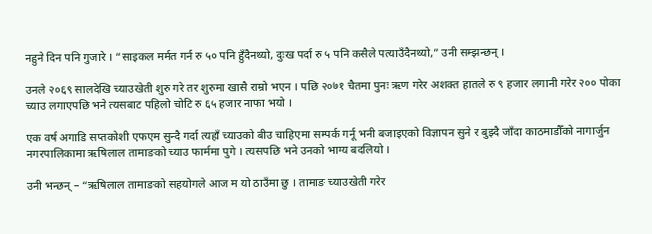नहुने दिन पनि गुजारे । “साइकल मर्मत गर्न रु ५० पनि हुँदैनथ्यो, दुःख पर्दा रु ५ पनि कसैले पत्याउँदैनथ्यो,” उनी सम्झन्छन् ।

उनले २०६९ सालदेखि च्याउखेती शुरु गरे तर शुरुमा खासै राम्रो भएन । पछि २०७१ चैतमा पुनः ऋण गरेर अशक्त हातले रु ९ हजार लगानी गरेर २०० पोका च्याउ लगाएपछि भने त्यसबाट पहिलो चोटि रु ६५ हजार नाफा भयो ।

एक वर्ष अगाडि सप्तकोशी एफएम सुन्दै गर्दा त्यहाँ च्याउको बीउ चाहिएमा सम्पर्क गर्नू भनी बजाइएको विज्ञापन सुने र बुझ्दै जाँदा काठमाडौँको नागार्जुन नगरपालिकामा ऋषिलाल तामाङको च्याउ फार्ममा पुगे । त्यसपछि भने उनको भाग्य बदलियो ।

उनी भन्छन् – “ऋषिलाल तामाङको सहयोगले आज म यो ठाउँमा छु । तामाङ च्याउखेती गरेर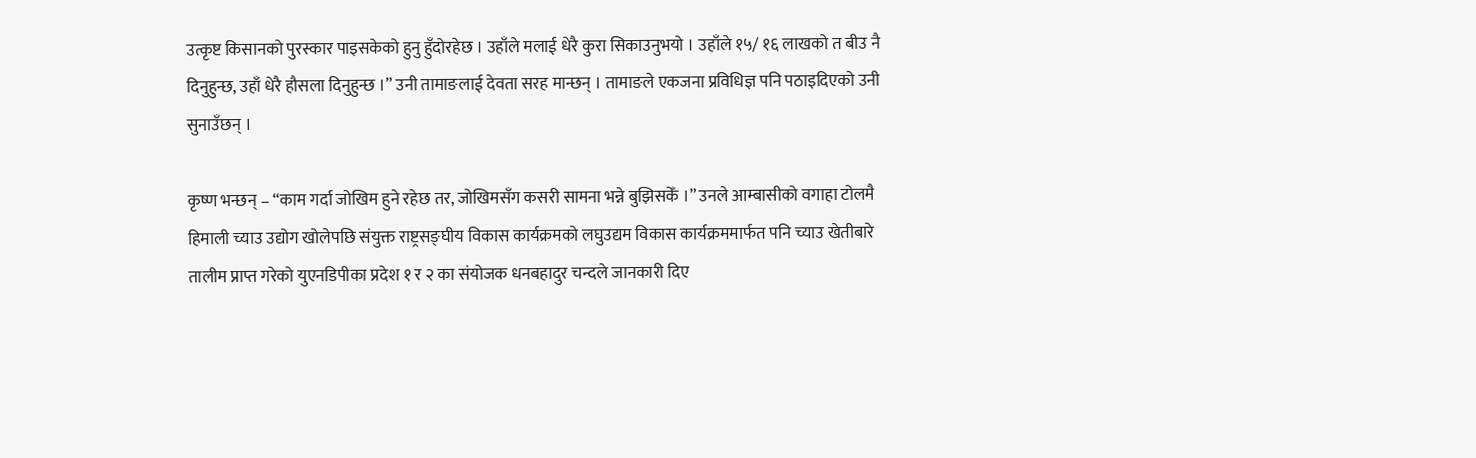उत्कृष्ट किसानको पुरस्कार पाइसकेको हुनु हुँदोरहेछ । उहाँले मलाई धेरै कुरा सिकाउनुभयो । उहाँले १५/ १६ लाखको त बीउ नै दिनुहुन्छ, उहाँ धेरै हौसला दिनुहुन्छ ।” उनी तामाङलाई देवता सरह मान्छन् । तामाङले एकजना प्रविधिज्ञ पनि पठाइदिएको उनी सुनाउँछन् ।

कृष्ण भन्छन् – “काम गर्दा जोखिम हुने रहेछ तर, जोखिमसँग कसरी सामना भन्ने बुझिसकेँ ।” उनले आम्बासीको वगाहा टोलमै हिमाली च्याउ उद्योग खोलेपछि संयुक्त राष्ट्रसङ्घीय विकास कार्यक्रमको लघुउद्यम विकास कार्यक्रममार्फत पनि च्याउ खेतीबारे तालीम प्राप्त गरेको युएनडिपीका प्रदेश १ र २ का संयोजक धनबहादुर चन्दले जानकारी दिए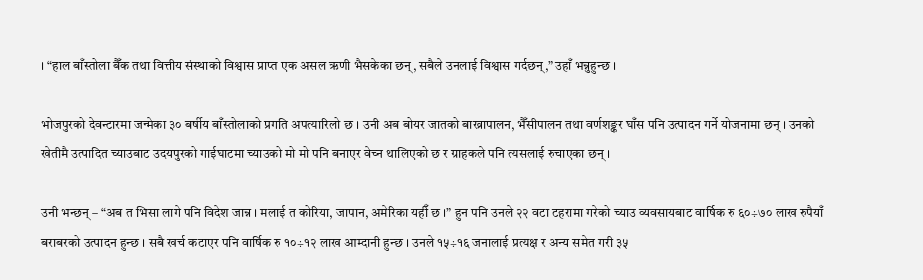। “हाल बाँस्तोला बैँक तथा वित्तीय संस्थाको विश्वास प्राप्त एक असल ऋणी भैसकेका छन्, सबैले उनलाई विश्वास गर्दछन्,” उहाँ भन्नुहुन्छ ।

भोजपुरको देवन्टारमा जन्मेका ३० बर्षीय बाँस्तोलाको प्रगति अपत्यारिलो छ । उनी अब बोयर जातको बाख्रापालन, भैँसीपालन तथा वर्णशङ्कर घाँस पनि उत्पादन गर्ने योजनामा छन् । उनको खेतीमै उत्पादित च्याउबाट उदयपुरको गाईघाटमा च्याउको मो मो पनि बनाएर वेच्न थालिएको छ र ग्राहकले पनि त्यसलाई रुचाएका छन् ।

उनी भन्छन् – “अब त भिसा लागे पनि विदेश जान्न । मलाई त कोरिया, जापान, अमेरिका यहीँ छ ।” हुन पनि उनले २२ वटा टहरामा गरेको च्याउ व्यवसायबाट वार्षिक रु ६०÷७० लाख रुपैयाँ बराबरको उत्पादन हुन्छ । सबै खर्च कटाएर पनि वार्षिक रु १०÷१२ लाख आम्दानी हुन्छ । उनले १५÷१६ जनालाई प्रत्यक्ष र अन्य समेत गरी ३५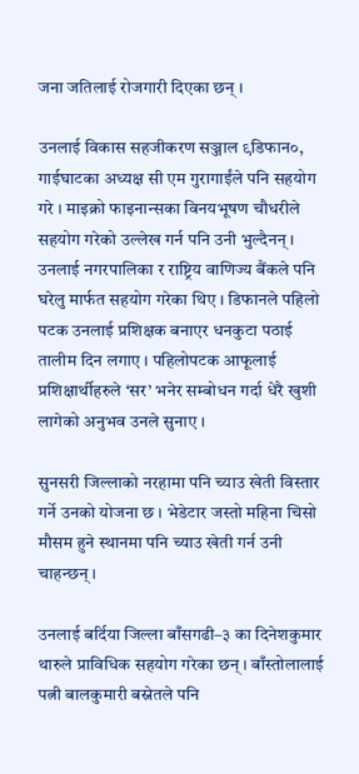जना जतिलाई रोजगारी दिएका छन् ।

उनलाई विकास सहजीकरण सञ्जाल ९डिफान०, गाईघाटका अध्यक्ष सी एम गुरागाईंले पनि सहयोग गरे । माइक्रो फाइनान्सका विनयभूषण चौधरीले सहयोग गरेको उल्लेख गर्न पनि उनी भुल्दैनन् । उनलाई नगरपालिका र राष्ट्रिय वाणिज्य बैंकले पनि घरेलु मार्फत सहयोग गरेका थिए । डिफानले पहिलो पटक उनलाई प्रशिक्षक बनाएर धनकुटा पठाई तालीम दिन लगाए । पहिलोपटक आफूलाई प्रशिक्षार्थीहरुले ‘सर’ भनेर सम्बोधन गर्दा धेरै खुशी लागेको अनुभव उनले सुनाए ।

सुनसरी जिल्लाको नरहामा पनि च्याउ खेती विस्तार गर्ने उनको योजना छ । भेडेटार जस्तो महिना चिसो मौसम हुने स्थानमा पनि च्याउ खेती गर्न उनी चाहन्छन् ।

उनलाई बर्दिया जिल्ला बाँसगढी–३ का दिनेशकुमार थारुले प्राविधिक सहयोग गरेका छन् । बाँस्तोलालाई पत्नी बालकुमारी बस्नेतले पनि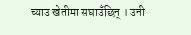च्याउ खेतीमा सघाउँछिन् । उनी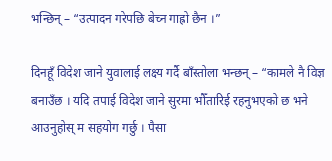भन्छिन् – “उत्पादन गरेपछि बेच्न गाह्रो छैन ।”

दिनहूँ विदेश जाने युवालाई लक्ष्य गर्दै बाँस्तोला भन्छन् – “कामले नै विज्ञ बनाउँछ । यदि तपाई विदेश जाने सुरमा भौँतारिई रहनुभएको छ भने आउनुहोस् म सहयोग गर्छु । पैसा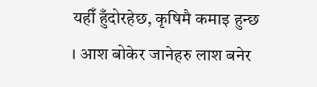यहीँ हुँदोरहेछ, कृषिमै कमाइ हुन्छ । आश बोकेर जानेहरु लाश बनेर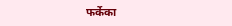फर्केका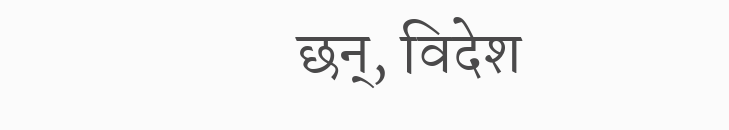छन्, विदेश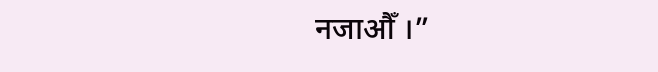नजाऔँ ।”